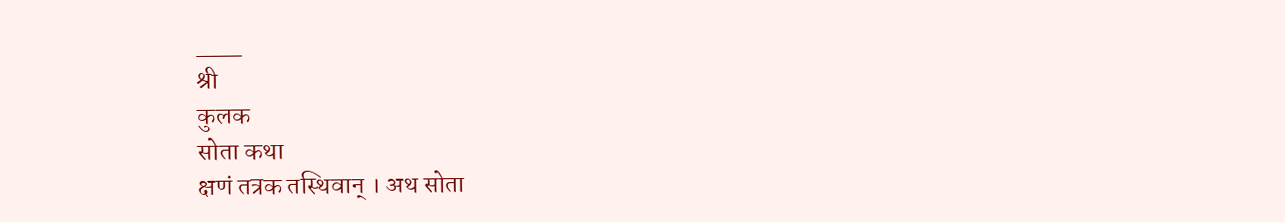___
श्री
कुलक
सोता कथा
क्षणं तत्रक तस्थिवान् । अथ सोता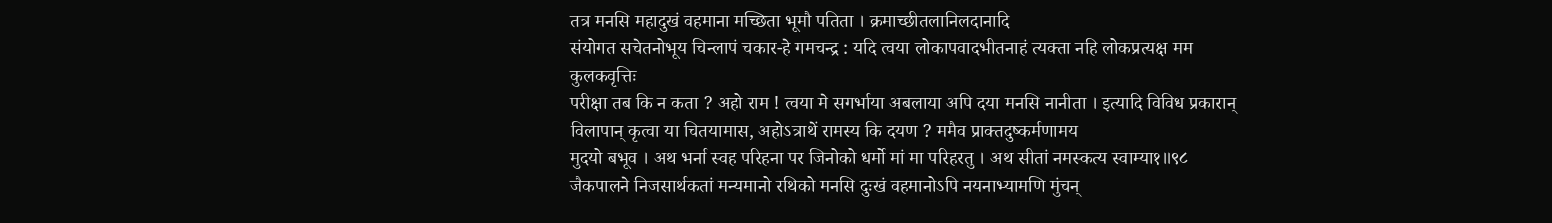तत्र मनसि महादुखं वहमाना मच्छिता भूमौ पतिता । क्रमाच्छीतलानिलदानादि
संयोगत सचेतनोभूय चिन्लापं चकार-हे गमचन्द्र : यदि त्वया लोकापवादभीतनाहं त्यक्ता नहि लोकप्रत्यक्ष मम कुलकवृत्तिः
परीक्षा तब कि न कता ? अहो राम ! त्वया मे सगर्भाया अबलाया अपि दया मनसि नानीता । इत्यादि विविध प्रकारान् विलापान् कृत्वा या चितयामास, अहोऽत्राथें रामस्य कि दयण ? ममैव प्राक्तदुष्कर्मणामय
मुदयो बभूव । अथ भर्ना स्वह परिहना पर जिनोको धर्मो मां मा परिहरतु । अथ सीतां नमस्कत्य स्वाम्या१॥९८
जैकपालने निजसार्थकतां मन्यमानो रथिको मनसि दुःखं वहमानोऽपि नयनाभ्यामणि मुंचन्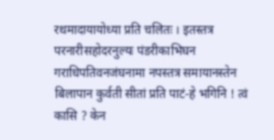रथमादायायोध्या प्रति चलितः । इतस्तत्र परनारीसहोदरनुल्यः पंडरीकाभिघन गराधिपतिवनजंघनामा नपस्तत्र समायानस्तेन बिलापान कुर्वती सीतां प्रति पाटं-हे भगिनि ! त्वं कासि ? केन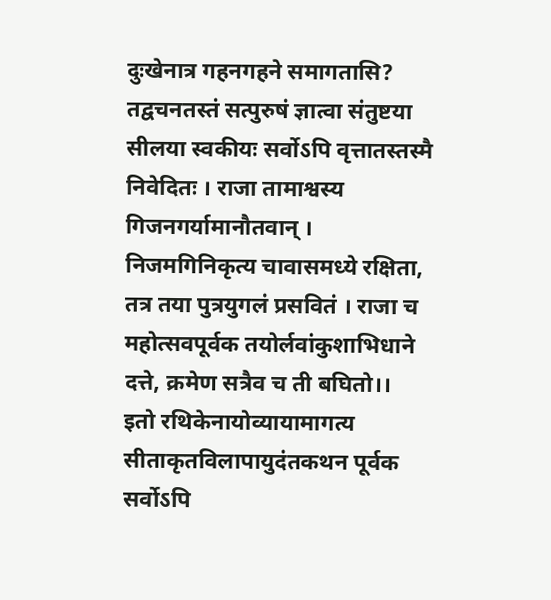दुःखेनात्र गहनगहने समागतासि? तद्वचनतस्तं सत्पुरुषं ज्ञात्वा संतुष्टया सीलया स्वकीयः सर्वोऽपि वृत्तातस्तस्मै निवेदितः । राजा तामाश्वस्य गिजनगर्यामानौतवान् । निजमगिनिकृत्य चावासमध्ये रक्षिता, तत्र तया पुत्रयुगलं प्रसवितं । राजा च महोत्सवपूर्वक तयोर्लवांकुशाभिधाने दत्ते, क्रमेण सत्रैव च ती बघितो।।
इतो रथिकेनायोव्यायामागत्य सीताकृतविलापायुदंतकथन पूर्वक सर्वोऽपि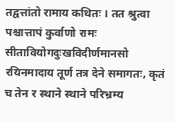तद्वत्तांतो रामाय कथितः । तत श्रुत्वा पश्चात्तापं कुर्वाणो रामः सीतावियोगदुःखविदीर्णमानसो रयिनमादाय तूर्ण तत्र देने समागतः, कृतं च तेन र स्थाने स्थाने परिभ्रम्य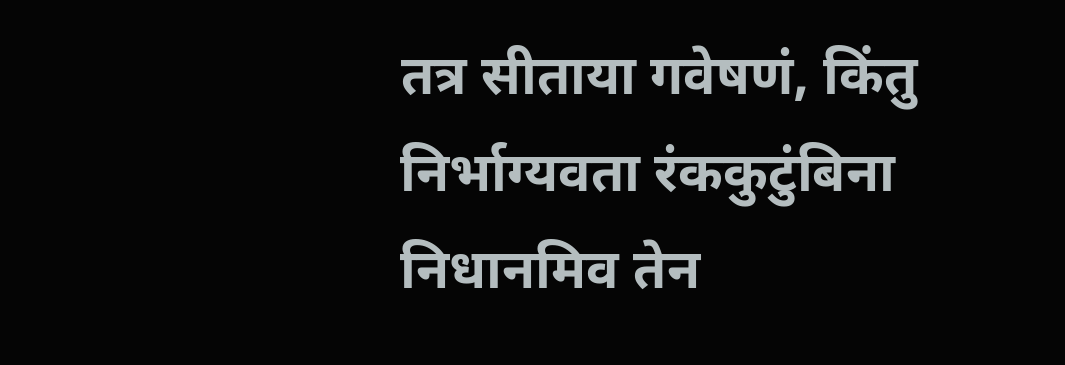तत्र सीताया गवेषणं, किंतु निर्भाग्यवता रंककुटुंबिना निधानमिव तेन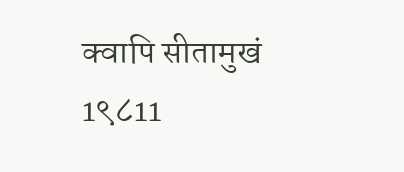क्वापि सीतामुखं
1९८11